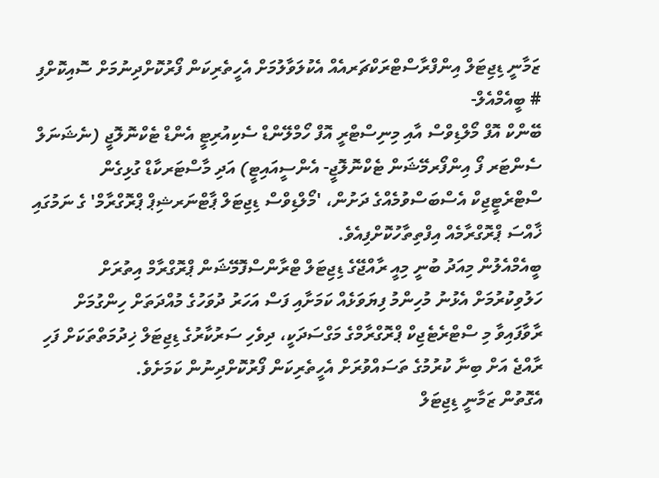ޒަމާނީ ޑިޖިޓަލް އިންފްރާސްޓްރަކްޗަރއެއް އެކުލަވާލުމަށް އެހީތެރިކަން ފޯރުކޮށްދިނުމަށް ސޮއިކޮށްފި
# ބީއެމްއެލް-
ބޭންކް އޮފް މޯލްޑިވްސް އާއި މިނިސްޓްރީ އޮފް ހޯމްލޭންޑް ސެކިއުރިޓީ އެންޑް ޓެކްނޮލޮޖީ (ނެޝަނަލް ސެންޓަރ ފޯ އިންފޯރމޭޝަން ޓެކްނޮލޮޖީ- އެންސީއައިޓީ) އަދި މާސްޓަރކާޑް ގުޅިގެން ސްޓްރެޓީޖިކް އެސްބަސްވުމެއްގެ ދަށުން، 'މޯލްޑިވްސް ޑިޖިޓަލް ޕާޓްނަރޝިޕް ޕްރޮގްރާމް' ގެ ނަމުގައި ޚާއްސަ ޕްރޮގްރާމެއް އިފްތިތާހުކޮށްފިއެވެ.
ބީއެމްއެލުން މިއަދު ބުނީ މިއީ ރާއްޖޭގެ ޑިޖިޓަލް ޓްރާންސްފޮމޭޝަން ޕްރޮގްރާމް އިތުރަށް ހަލުވިކުރުމަށް އެޅުނު މުހިންމު ފިޔަވަޅެއް ކަމަށާއި ފަސް އަހަރު ދުވަހުގެ މުއްދަތަށް ހިންގުމަށް ރާވާފައިވާ މި ސްޓްރެޓެޖިކް ޕްރޮގްރާމްގެ މަގްސަދަކީ، ދިވެހި ސަރުކާރުގެ ޑިޖިޓަލް ޚިދުމަތްތަކަށް ފަހި ރާއްޖެ އަށް ބިނާ ކުރުމުގެ ތަސައްވުރަށް އެހީތެރިކަން ފޯރުކޮށްދިނުން ކަމަށެވެ.
އެގޮތުން ޒަމާނީ ޑިޖިޓަލް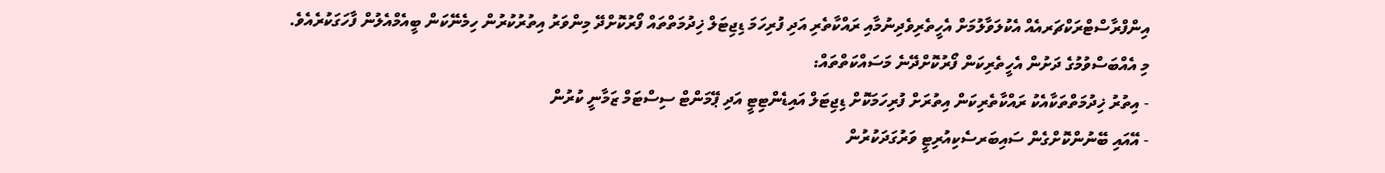އިންފްރާސްޓްރަކްޗަރއެއް އެކުލަވާލުމަށް އެހީތެރިވެދިނުމާއި ރައްކާތެރި އަދި ފުރިހަމަ ޑިޖިޓަލް ޚިދުމަތްތައް ފޯރުކޮށްދޭ މިންވަރު އިތުރުކުރުން ހިމެނޭކަން ބީއެމްއެލުން ފާހަގަކުރެއެވެ.
މި އެއްބަސްވުމުގެ ދަށުން އެހީތެރިކަން ފޯރުކޮށްދޭނެ މަސައްކަތްތައް:
- އިތުރު ޚިދުމަތްތަކާއެކު ރައްކާތެރިކަން އިތުރަށް ފުރިހަމަކޮށް ޑިޖިޓަލް އައިޑެންޓިޓީ އަދި ޕޭމަންޓް ސިސްޓަމް ޒަމާނީ ކުރުން
- އޭއައި ބޭނުންކޮށްގެން ސައިބަރސެކިއުރިޓީ ވަރުގަދަކުރުން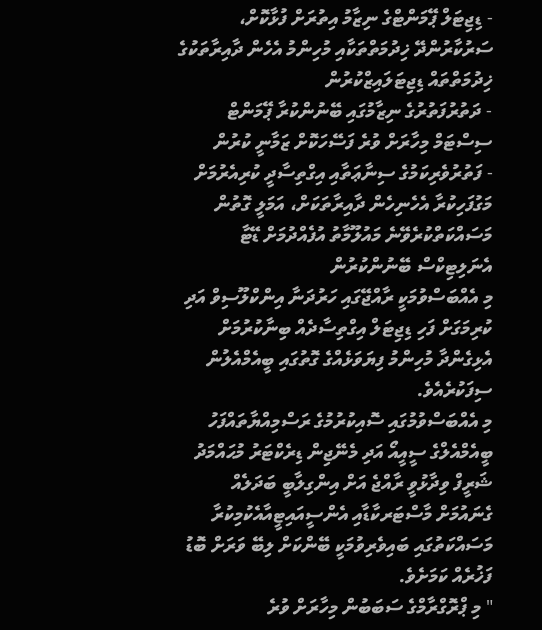- ޑިޖިޓަލް ޕޭމަންޓްގެ ނިޒާމު އިތުރަށް ފުޅާކޮށް، ސަރުކާރުންދޭ ޚިދުމަތްތަކާއި މުހިންމު އެހެން ދާއިރާތަކުގެ ޚިދުމަތްތައް ޑިޖިޓަލައިޒްކުރުން
- ދަތުރުފަތުރުގެ ނިޒާމުގައި ބޭނުންކުރާ ޕޭމަންޓް ސިސްޓަމް މިހާރަށް ވުރެ ފަސޭހަކޮށް ޒަމާނީ ކުރުން
- ފަތުރުވެރިކަމުގެ ސިނާޢަތާއި އިގްތިސާދީ ކުރިއެރުމަށް މަގުފަހިކުރާ އެހެނިހެން ދާއިރާތަކަށް، އަމަލީ ގޮތުން މަސައްކަތްކުރެވޭނެ މައުލޫމާތު އުފެއްދުމަށް ޑޭޓާ އެނަލިޓިކްސް ބޭނުންކުރުން
މި އެއްބަސްވުމަކީ ރާއްޖޭގައި ހަރުދަނާ އިންކްލޫސިވް އަދި ކުރިމަގަށް ފަހި ޑިޖިޓަލް އިގްތިސާދެއް ބިނާކުރުމަށް އެޅިގެންދާ މުހިންމު ފިޔަވަޅެއްގެ ގޮތުގައި ބީއެމްއެލުން ސިފަކުރެއެވެ.
މި އެއްބަސްވުމުގައި ސޮއިކުރުމުގެ ރަސްމިއްޔާތައްފަހު ބީއެމްއެލްގެ ސީއީއޯ އަދި މެނޭޖިން ޑިރެކްޓަރު މުޙައްމަދު ޝަރީފް ވިދާޅުވީ ރާއްޖެ އަށް އިންގިލާބީ ބަދަލެއް ގެނައުމަށް މާސްޓަރކާޑާއި އެންސީއައިޓީއާއެކުމިކުރާ މަސައްކަތުގައި ބައިވެރިވުމަކީ ބޭންކަށް ލިބޭ ވަރަށް ބޮޑު ފަޚުރެއް ކަމަށެވެ.
" މި ޕްރޮގްރާމްގެ ސަބަބުން މިހާރަށް ވުރެ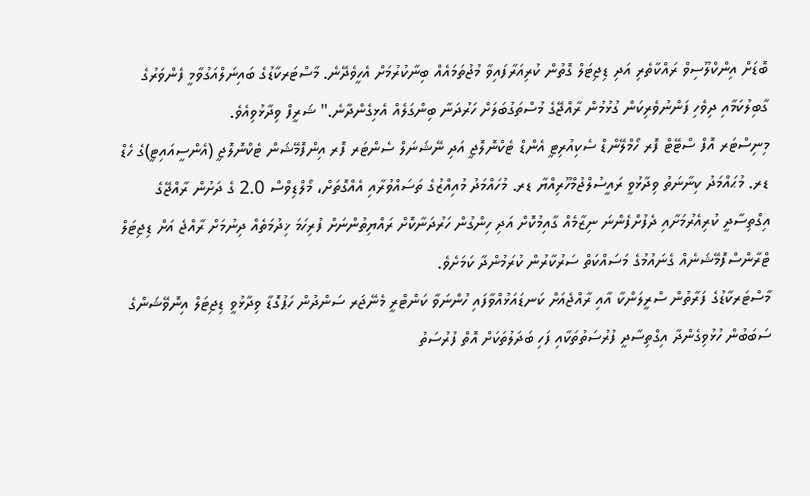ބޮޑަށް އިންކްލޫސިވް ރައްކާތެރި އަދި ޑިޖިޓަލް ގޮތުން ކުރިއަރާފައިވާ މުޖުތަމައެއް ބިނާކުރުމަށް އެހީވެދޭނެ. މާސްޓަރކާޑުގެ ބައިނަލްއަގުވާމީ ފެންވަރުގެ ގާބިލުކަމާއި ދިވެހި ފަންނުވެރިކަން ގުޅުމުން ރާއްޖޭގެ މުސްތަގުބަލަށް ހަރުދަނާ ބިންގަލެއް އެޅިގެންދާނެ." ޝަރީފް ވިދާޅުވިއެވެ.
މިނިސްޓަރ އޮފް ސްޓޭޓް ފޮރ ހޯމްލޭންޑް ސެކިއުރިޓީ އެންޑް ޓެކްނޮލޮޖީ އަދި ނޭޝަނަލް ސެންޓަރ ފޮރ އިންފޮމޭޝަން ޓެކްނޮލޮޖީ (އެންސީއައިޓީ)ގެ ހެޑް ޑރ. މުޙައްމަދު ކިނާނަތު ވިދާޅުވީ ރައީސުލްޖުމްހޫރިއްޔާ ޑރ. މުހައްމަދު މުއިއްޒުގެ ތަސައްވުރާއި އެއްގޮތަށް، މޯލްޑިވްސް 2.0 ގެ ދަށުން ރާއްޖޭގެ އިގްތިސާދީ ކުރިއެރުމަށާއި ދެފުށްފެންނަ ނިޒާމެއް ގާއިމުކޮށް އަދި ހިންގުން ހަރުދަނާކޮށް ރައްޔިތުންނަށް ފުރިހަމަ ޚިދުމަތެއް ދިނުމަށް ރާއްޖެ އަށް ޑިޖިޓަލް ޓްރާންސްފޮމޭޝަނެއް ގެނައުމުގެ މަސައްކަތް ސަރުކާރުން ކުރަމުންދާ ކަމަށެވެ.
މާސްޓަރކާޑުގެ ފަރާތުން ސްރީލަންކާ އާއި ރާއްޖެއަށް ކަނޑައަޅުއްވާފައި ހުންނަވާ ކަންޓްރީ މެނޭޖަރ ސަންދުން ހަޕުގޮޑާ ވިދާޅުވީ ޑިޖިޓަލް އިނޮވޭޝަންގެ ސަބަބުން ހުޅުވިގެންދާ އިގްތިސާދީ ފުރުސަތުތަކާއި ފަހި ބަދަލުތަކަށް އޮތް ފުރުސަތު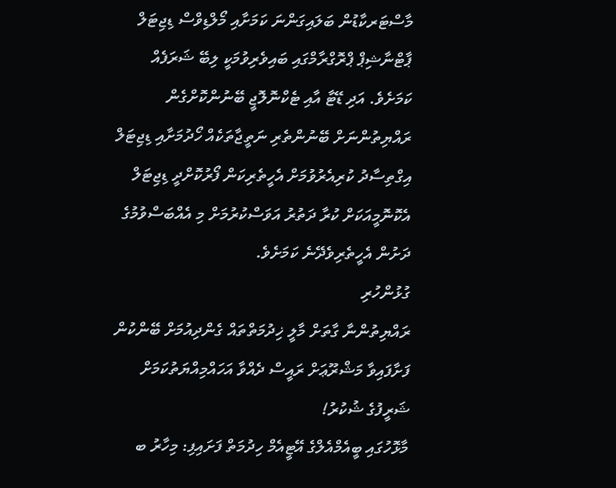މާސްޓަރކާޑުން ބަލައިގަންނަ ކަމަށާއި މޯލްޑިވްސް ޑިޖިޓަލް ޕާޓްނާޝިޕް ޕްރޮގްރާމްގައި ބައިވެރިވުމަކީ ލިބޭ ޝަރަފެއް ކަމަށެވެ. އަދި ޑޭޓާ އާއި ޓެކްނޮލޮޖީ ބޭނުންކޮށްގެން ރައްޔިތުންނަށް ބޭނުންތެރި ނަތީޖާތަކެއް ހޯދުމަށާއި ޑިޖިޓަލް އިގްތިސާދު ކުރިއެރުވުމަށް އެހީތެރިކަން ފޯރުކޮށްދީ ޑިޖިޓަލް އެކޮނޮމީއަކަށް ކުރާ ދަތުރު އަވަސްކުރުމަށް މި އެއްބަސްވުމުގެ ދަށުން އެހީތެރިވެދޭނެ ކަމަށެވެ.
ގުޅުންހުރި
ރައްޔިތުންނާ ގާތަށް މާލީ ޚިދުމަތްތައް ގެންދިއުމަށް ބޭންކުން ފަށާފައިވާ މަޝްރޫޢަށް ރައީސް ދެއްވާ އަހައްމިއްޔަތުކަމަށް ޝަރީފުގެ ޝުކުރު!
މާޅޮހުގައި ބީއެމްއެލްގެ އޭޓީއެމް ހިދުމަތް ފަށައިފި: މިހާރު ބ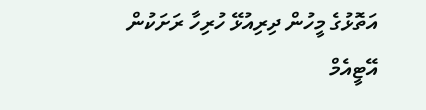އަތޮޅުގެ މީހުން ދިރިއުޅޭ ހުރިހާ ރަށަކުން އޭޓީއެމް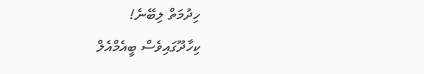ހިދުމަތް ލިބޭނެ!
ކިހާދޫގައިވެސް ބީއެމްއެލް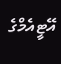އޭޓީއެމްގެ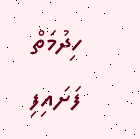ހިދުމަތް ފަށައިފި